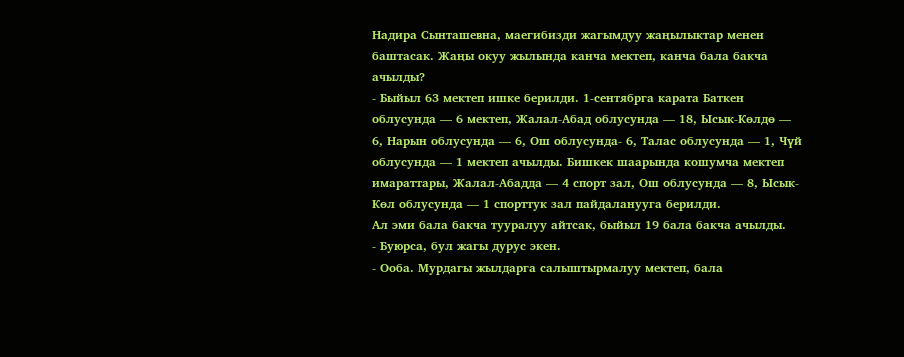Надира Сынташевна, маегибизди жагымдуу жаңылыктар менен баштасак. Жаңы окуу жылында канча мектеп, канча бала бакча ачылды?
- Быйыл 63 мектеп ишке берилди. 1-сентябрга карата Баткен облусунда — 6 мектеп, Жалал-Абад облусунда — 18, Ысык-Көлдө — 6, Нарын облусунда — 6, Ош облусунда- 6, Талас облусунда — 1, Чүй облусунда — 1 мектеп ачылды. Бишкек шаарында кошумча мектеп имараттары, Жалал-Абадда — 4 спорт зал, Ош облусунда — 8, Ысык-Көл облусунда — 1 спорттук зал пайдаланууга берилди.
Ал эми бала бакча тууралуу айтсак, быйыл 19 бала бакча ачылды.
- Буюрса, бул жагы дурус экен.
- Ооба. Мурдагы жылдарга салыштырмалуу мектеп, бала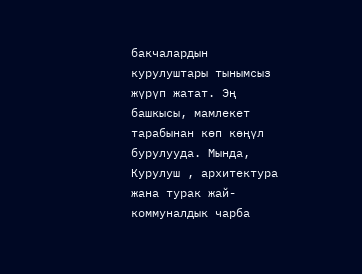бакчалардын курулуштары тынымсыз жүрүп жатат. Эң башкысы, мамлекет тарабынан көп көңүл бурулууда. Мында, Курулуш , архитектура жана турак жай-коммуналдык чарба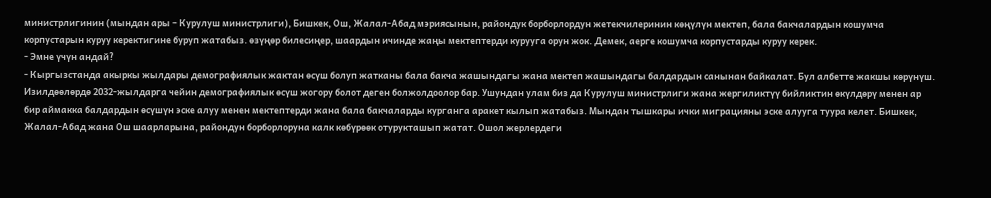министрлигинин (мындан ары – Курулуш министрлиги), Бишкек, Ош, Жалал-Абад мэриясынын, райондук борборлордун жетекчилеринин көңүлүн мектеп, бала бакчалардын кошумча корпустарын куруу керектигине буруп жатабыз. өзүңөр билесиңер, шаардын ичинде жаңы мектептерди курууга орун жок. Демек, аерге кошумча корпустарды куруу керек.
- Эмне үчүн андай?
- Кыргызстанда акыркы жылдары демографиялык жактан өсүш болуп жатканы бала бакча жашындагы жана мектеп жашындагы балдардын санынан байкалат. Бул албетте жакшы көрүнүш. Изилдөөлөрдө 2032-жылдарга чейин демографиялык өсүш жогору болот деген болжолдоолор бар. Ушундан улам биз да Курулуш министрлиги жана жергиликтүү бийликтин өкүлдөрү менен ар бир аймакка балдардын өсүшүн эске алуу менен мектептерди жана бала бакчаларды курганга аракет кылып жатабыз. Мындан тышкары ички миграцияны эске алууга туура келет. Бишкек, Жалал-Абад жана Ош шаарларына, райондун борборлоруна калк көбүрөөк отурукташып жатат. Ошол жерлердеги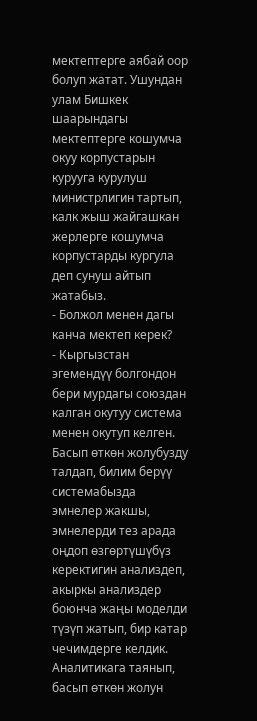мектептерге аябай оор болуп жатат. Ушундан улам Бишкек шаарындагы мектептерге кошумча окуу корпустарын курууга курулуш министрлигин тартып, калк жыш жайгашкан жерлерге кошумча корпустарды кургула деп сунуш айтып жатабыз.
- Болжол менен дагы канча мектеп керек?
- Кыргызстан эгемендүү болгондон бери мурдагы союздан калган окутуу система менен окутуп келген. Басып өткөн жолубузду талдап, билим берүү системабызда эмнелер жакшы, эмнелерди тез арада оңдоп өзгөртүшүбүз керектигин анализдеп, акыркы анализдер боюнча жаңы моделди түзүп жатып, бир катар чечимдерге келдик. Аналитикага таянып, басып өткөн жолун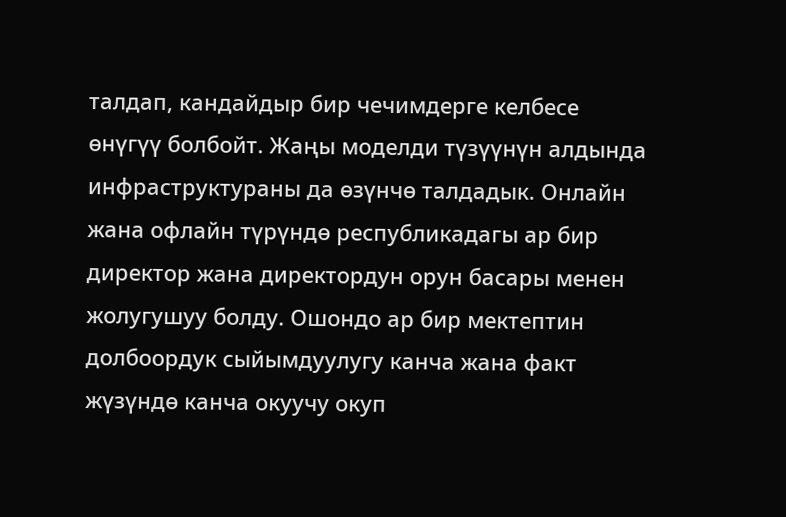талдап, кандайдыр бир чечимдерге келбесе өнүгүү болбойт. Жаңы моделди түзүүнүн алдында инфраструктураны да өзүнчө талдадык. Онлайн жана офлайн түрүндө республикадагы ар бир директор жана директордун орун басары менен жолугушуу болду. Ошондо ар бир мектептин долбоордук сыйымдуулугу канча жана факт жүзүндө канча окуучу окуп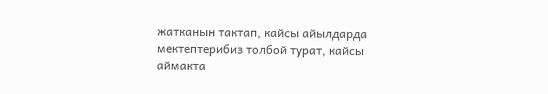жатканын тактап, кайсы айылдарда мектептерибиз толбой турат, кайсы аймакта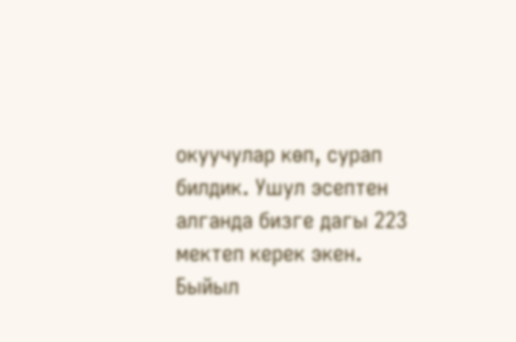окуучулар көп, сурап билдик. Ушул эсептен алганда бизге дагы 223 мектеп керек экен. Быйыл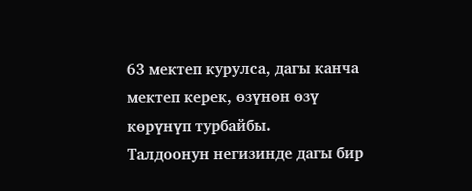63 мектеп курулса, дагы канча мектеп керек, өзүнөн өзү көрүнүп турбайбы.
Талдоонун негизинде дагы бир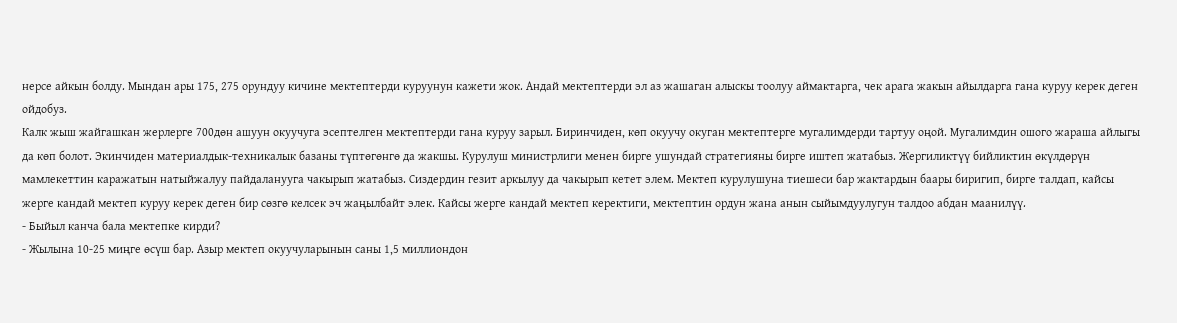нерсе айкын болду. Мындан ары 175, 275 орундуу кичине мектептерди куруунун кажети жок. Андай мектептерди эл аз жашаган алыскы тоолуу аймактарга, чек арага жакын айылдарга гана куруу керек деген ойдобуз.
Калк жыш жайгашкан жерлерге 700дөн ашуун окуучуга эсептелген мектептерди гана куруу зарыл. Биринчиден, көп окуучу окуган мектептерге мугалимдерди тартуу оңой. Мугалимдин ошого жараша айлыгы да көп болот. Экинчиден материалдык-техникалык базаны түптөгөнгө да жакшы. Курулуш министрлиги менен бирге ушундай стратегияны бирге иштеп жатабыз. Жергиликтүү бийликтин өкүлдөрүн мамлекеттин каражатын натыйжалуу пайдаланууга чакырып жатабыз. Сиздердин гезит аркылуу да чакырып кетет элем. Мектеп курулушуна тиешеси бар жактардын баары биригип, бирге талдап, кайсы жерге кандай мектеп куруу керек деген бир сөзгө келсек эч жаңылбайт элек. Кайсы жерге кандай мектеп керектиги, мектептин ордун жана анын сыйымдуулугун талдоо абдан маанилүү.
- Быйыл канча бала мектепке кирди?
- Жылына 10-25 миңге өсүш бар. Азыр мектеп окуучуларынын саны 1,5 миллиондон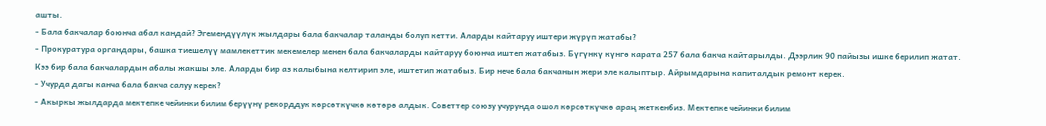ашты.
- Бала бакчалар боюнча абал кандай? Эгемендүүлүк жылдары бала бакчалар таланды болуп кетти. Аларды кайтаруу иштери жүрүп жатабы?
- Прокуратура органдары, башка тиешелүү мамлекеттик мекемелер менен бала бакчаларды кайтаруу боюнча иштеп жатабыз. Бүгүнкү күнгө карата 257 бала бакча кайтарылды. Дээрлик 90 пайызы ишке берилип жатат. Кээ бир бала бакчалардын абалы жакшы эле. Аларды бир аз калыбына келтирип эле, иштетип жатабыз. Бир нече бала бакчанын жери эле калыптыр. Айрымдарына капиталдык ремонт керек.
- Учурда дагы канча бала бакча салуу керек?
- Акыркы жылдарда мектепке чейинки билим берүүнү рекорддук көрсөткүчкө көтөрө алдык. Советтер союзу учурунда ошол көрсөткүчкө араң жеткенбиз. Мектепке чейинки билим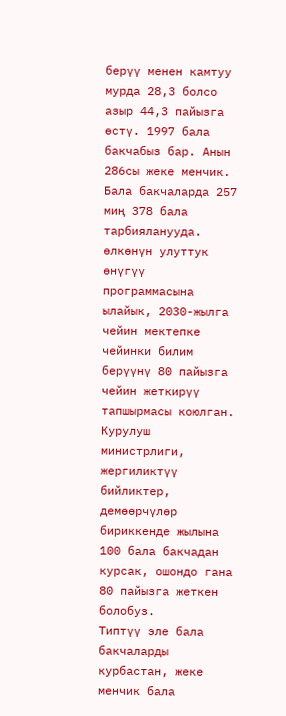берүү менен камтуу мурда 28,3 болсо азыр 44,3 пайызга өстү. 1997 бала бакчабыз бар. Анын 286сы жеке менчик. Бала бакчаларда 257 миң 378 бала тарбияланууда.
өлкөнүн улуттук өнүгүү программасына ылайык, 2030-жылга чейин мектепке чейинки билим берүүнү 80 пайызга чейин жеткирүү тапшырмасы коюлган. Курулуш министрлиги, жергиликтүү бийликтер, демөөрчүлөр бириккенде жылына 100 бала бакчадан курсак, ошондо гана 80 пайызга жеткен болобуз.
Типтүү эле бала бакчаларды курбастан, жеке менчик бала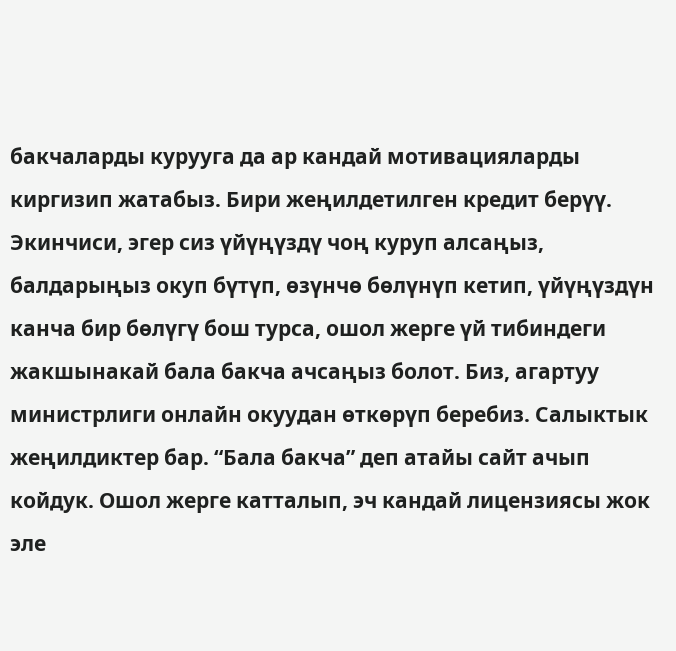бакчаларды курууга да ар кандай мотивацияларды киргизип жатабыз. Бири жеңилдетилген кредит берүү. Экинчиси, эгер сиз үйүңүздү чоң куруп алсаңыз, балдарыңыз окуп бүтүп, өзүнчө бөлүнүп кетип, үйүңүздүн канча бир бөлүгү бош турса, ошол жерге үй тибиндеги жакшынакай бала бакча ачсаңыз болот. Биз, агартуу министрлиги онлайн окуудан өткөрүп беребиз. Салыктык жеңилдиктер бар. “Бала бакча” деп атайы сайт ачып койдук. Ошол жерге катталып, эч кандай лицензиясы жок эле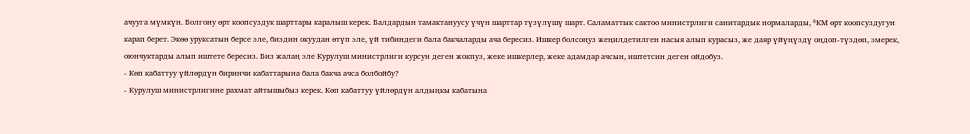ачууга мүмкүн. Болгону өрт коопсуздук шарттары каралыш керек. Балдардын тамактануусу үчүн шарттар түзүлүшү шарт. Саламаттык сактоо министрлиги санитардык нормаларды, ªКМ өрт коопсуздугун карап берет. Экөө уруксатын берсе эле, биздин окуудан өтүп эле, үй тибиндеги бала бакчаларды ача бересиз. Ишкер болсоңуз жеңилдетилген насыя алып курасыз, же даяр үйүңүздү оңдоп-түздөп, эмерек, оюнчуктарды алып иштете бересиз. Биз жалаң эле Курулуш министрлиги курсун деген жокпуз, жеке ишкерлер, жеке адамдар ачсын, иштетсин деген ойдобуз.
- Көп кабаттуу үйлөрдүн биринчи кабаттарына бала бакча ачса болбойбу?
- Курулуш министрлигине рахмат айтышыбыз керек. Көп кабаттуу үйлөрдүн алдыңкы кабатына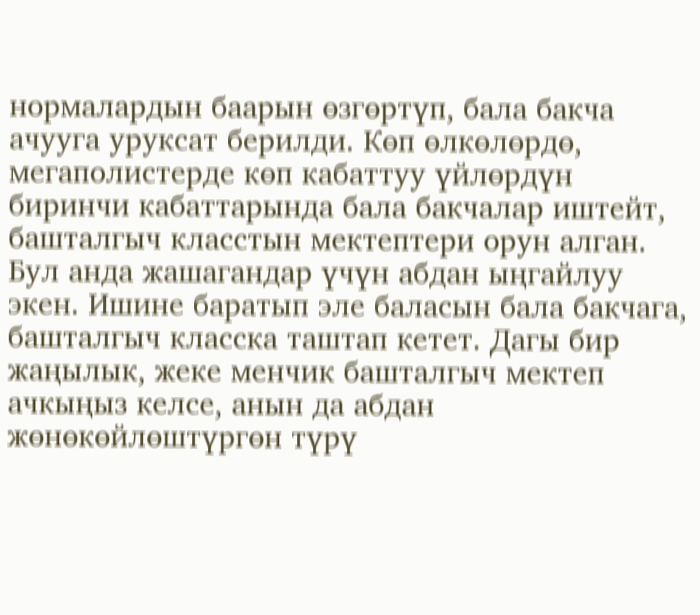нормалардын баарын өзгөртүп, бала бакча ачууга уруксат берилди. Көп өлкөлөрдө, мегаполистерде көп кабаттуу үйлөрдүн биринчи кабаттарында бала бакчалар иштейт, башталгыч класстын мектептери орун алган. Бул анда жашагандар үчүн абдан ыңгайлуу экен. Ишине баратып эле баласын бала бакчага, башталгыч класска таштап кетет. Дагы бир жаңылык, жеке менчик башталгыч мектеп ачкыңыз келсе, анын да абдан жөнөкөйлөштүргөн түрү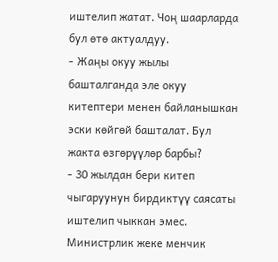иштелип жатат. Чоң шаарларда бул өтө актуалдуу.
- Жаңы окуу жылы башталганда эле окуу китептери менен байланышкан эски көйгөй башталат. Бул жакта өзгөрүүлөр барбы?
- 30 жылдан бери китеп чыгаруунун бирдиктүү саясаты иштелип чыккан эмес. Министрлик жеке менчик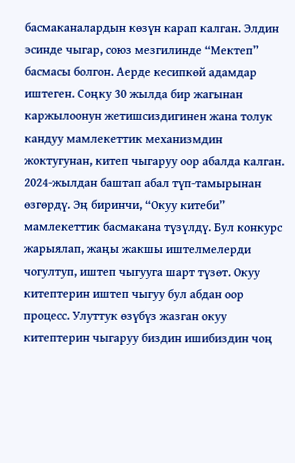басмаканалардын көзүн карап калган. Элдин эсинде чыгар, союз мезгилинде “Мектеп” басмасы болгон. Аерде кесипкөй адамдар иштеген. Соңку 30 жылда бир жагынан каржылоонун жетишсиздигинен жана толук кандуу мамлекеттик механизмдин жоктугунан, китеп чыгаруу оор абалда калган. 2024-жылдан баштап абал түп-тамырынан өзгөрдү. Эң биринчи, “Окуу китеби” мамлекеттик басмакана түзүлдү. Бул конкурс жарыялап, жаңы жакшы иштелмелерди чогултуп, иштеп чыгууга шарт түзөт. Окуу китептерин иштеп чыгуу бул абдан оор процесс. Улуттук өзүбүз жазган окуу китептерин чыгаруу биздин ишибиздин чоң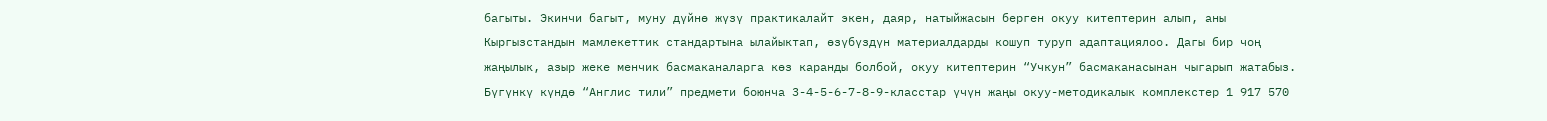багыты. Экинчи багыт, муну дүйнө жүзү практикалайт экен, даяр, натыйжасын берген окуу китептерин алып, аны Кыргызстандын мамлекеттик стандартына ылайыктап, өзүбүздүн материалдарды кошуп туруп адаптациялоо. Дагы бир чоң жаңылык, азыр жеке менчик басмаканаларга көз каранды болбой, окуу китептерин “Учкун” басмаканасынан чыгарып жатабыз.
Бүгүнкү күндө “Англис тили” предмети боюнча 3-4-5-6-7-8-9-класстар үчүн жаңы окуу-методикалык комплекстер 1 917 570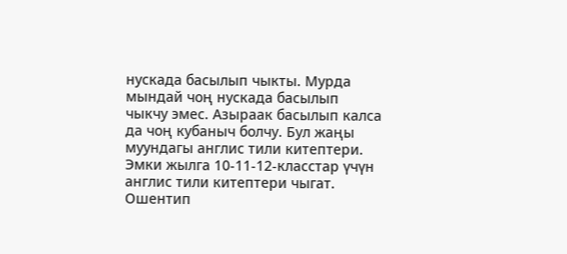нускада басылып чыкты. Мурда мындай чоң нускада басылып чыкчу эмес. Азыраак басылып калса да чоң кубаныч болчу. Бул жаңы муундагы англис тили китептери. Эмки жылга 10-11-12-класстар үчүн англис тили китептери чыгат. Ошентип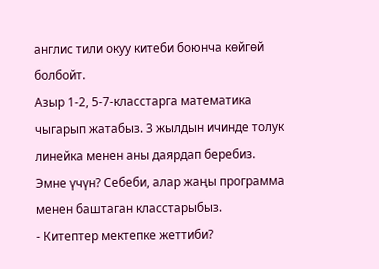англис тили окуу китеби боюнча көйгөй болбойт.
Азыр 1-2, 5-7-класстарга математика чыгарып жатабыз. 3 жылдын ичинде толук линейка менен аны даярдап беребиз. Эмне үчүн? Себеби, алар жаңы программа менен баштаган класстарыбыз.
- Китептер мектепке жеттиби?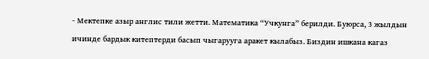- Мектепке азыр англис тили жетти. Математика “Учкунга” берилди. Буюрса, 3 жылдын ичинде бардык китептерди басып чыгарууга аракет кылабыз. Биздин ишкана кагаз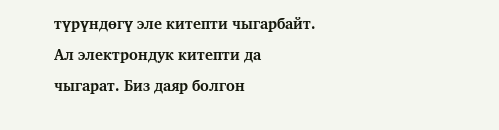түрүндөгү эле китепти чыгарбайт. Ал электрондук китепти да чыгарат. Биз даяр болгон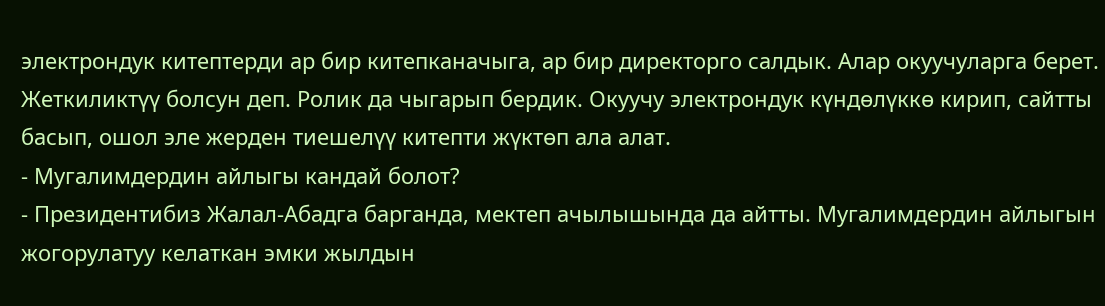электрондук китептерди ар бир китепканачыга, ар бир директорго салдык. Алар окуучуларга берет. Жеткиликтүү болсун деп. Ролик да чыгарып бердик. Окуучу электрондук күндөлүккө кирип, сайтты басып, ошол эле жерден тиешелүү китепти жүктөп ала алат.
- Мугалимдердин айлыгы кандай болот?
- Президентибиз Жалал-Абадга барганда, мектеп ачылышында да айтты. Мугалимдердин айлыгын жогорулатуу келаткан эмки жылдын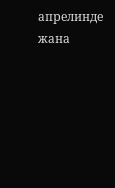апрелинде жана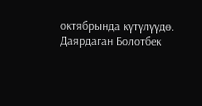октябрында күтүлүүдө.
Даярдаган Болотбек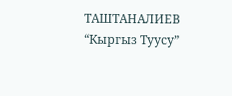ТАШТАНАЛИЕВ
“Кыргыз Туусу”